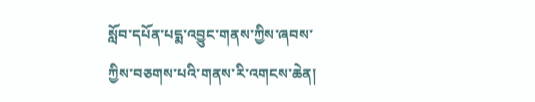སློབ་དཔོན་པདྨ་འབྱུང་གནས་ཀྱིས་ཞབས་ཀྱིས་བཅགས་པའི་གནས་རི་འགངས་ཆེན།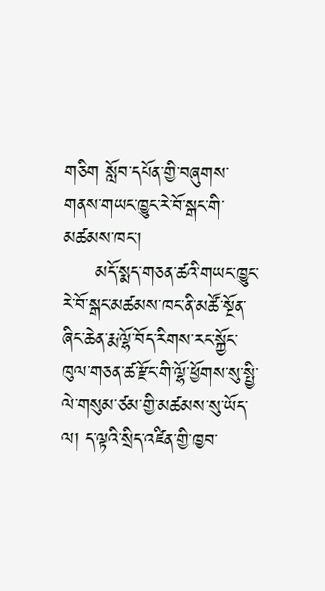གཅིག སློབ་དཔོན་གྱི་བཞུགས་གནས་གཡང་ཁྱུང་རེ་བོ་སྒང་གི་མཚམས་ཁང་།
     མདོ་སྨད་གཅན་ཚའི་གཡང་ཁྱུང་རེ་བོ་སྒང་མཚམས་ཁང་ནི་མཚོ་སྔོན་ཞིང་ཆེན་རྨ་ལྷོ་བོད་རིགས་རང་སྐྱོང་ཁུལ་གཅན་ཚ་རྫོང་གི་ལྷོ་ཕྱོགས་སུ་སྤྱི་ལེ་གསུམ་ཙམ་གྱི་མཚམས་སུ་ཡོད་ལ། ད་ལྟའི་སྲིད་འཛིན་གྱི་ཁྱབ་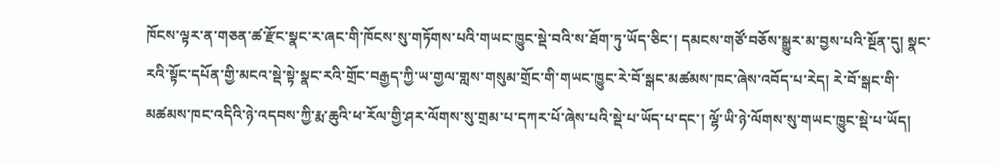ཁོངས་ལྟར་ན་གཅན་ཚ་རྫོང་སྣང་ར་ཞང་གི་ཁོངས་སུ་གཏོགས་པའི་གཡང་ཁྱུང་སྡེ་བའི་ས་ཐོག་ཏུ་ཡོད་ཅིང་། དམངས་གཙོ་བཅོས་སྒྱུར་མ་བྱས་པའི་སྔོན་དུ། སྣང་རའི་སྟོང་དཔོན་གྱི་མངའ་སྡེ་སྟེ་སྣང་རའི་གྲོང་བརྒྱད་ཀྱི་ཡ་གྱལ་གླས་གསུམ་གྲོང་གི་གཡང་ཁྱུང་རེ་བོ་སྒང་མཚམས་ཁང་ཞེས་འབོད་པ་རེད། རེ་བོ་སྒང་གི་མཚམས་ཁང་འདིའི་ཉེ་འདབས་ཀྱི་རྨ་ཆུའི་ཕ་རོལ་གྱི་ཤར་ལོགས་སུ་གྲམ་པ་དཀར་པོ་ཞེས་པའི་སྡེ་པ་ཡོད་པ་དང་། ལྷོ་ཡི་ཉེ་ལོགས་སུ་གཡང་ཁྱུང་སྡེ་པ་ཡོད།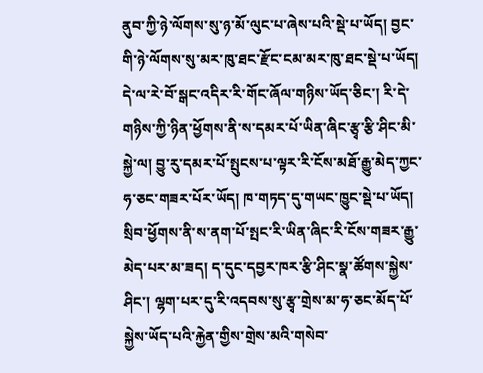ནུབ་ཀྱི་ཉེ་ལོགས་སུ་ཉ་མོ་ལུང་པ་ཞེས་པའི་སྡེ་པ་ཡོད། བྱང་གི་ཉེ་ལོགས་སུ་མར་ཁུ་ཐང་རྫོང་ངམ་མར་ཁུ་ཐང་སྡེ་པ་ཡོད། དེ་ལ་རེ་བོ་སྒང་འདིར་རི་གོང་ཞོལ་གཉིས་ཡོད་ཅིང་། རི་དེ་གཉིས་ཀྱི་ཉིན་ཕྱོགས་ནི་ས་དམར་པོ་ཡིན་ཞིང་རྩྭ་རྩི་ཤིང་མི་སྐྱེ་ལ། བྱུ་རུ་དམར་པོ་སྤུངས་པ་ལྟར་རི་ངོས་མཐོ་རྒྱུ་མེད་ཀྱང་ཧ་ཅང་གཟར་པོར་ཡོད། ཁ་གཏད་དུ་གཡང་ཁྱུང་སྡེ་པ་ཡོད། སྲིབ་ཕྱོགས་ནི་ས་ནག་པོ་སྤང་རི་ཡིན་ཞིང་རི་ངོས་གཟར་རྒྱུ་མེད་པར་མ་ཟད། ད་དུང་དབྱར་ཁར་རྩི་ཤིང་སྣ་ཚོགས་སྐྱེས་ཤིང་། ལྷག་པར་དུ་རི་འདབས་སུ་རྩྭ་གྲེས་མ་ཧ་ཅང་མོད་པོ་སྐྱེས་ཡོད་པའི་རྐྱེན་གྱིས་གྲེས་མའི་གསེབ་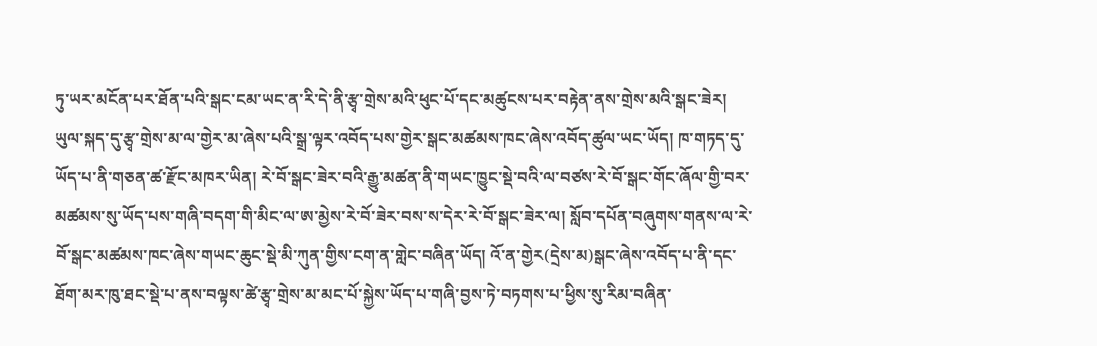ཏུ་ཡར་མངོན་པར་ཐོན་པའི་སྒང་ངམ་ཡང་ན་རི་དེ་ནི་རྩྭ་གྲེས་མའི་ཕུང་པོ་དང་མཚུངས་པར་བརྟེན་ནས་གྲེས་མའི་སྒང་ཟེར། ཡུལ་སྐད་དུ་རྩྭ་གྲེས་མ་ལ་གྱེར་མ་ཞེས་པའི་སྒྲ་ལྟར་འབོད་པས་གྱེར་སྒང་མཚམས་ཁང་ཞེས་འབོད་ཚུལ་ཡང་ཡོད། ཁ་གཏད་དུ་ཡོད་པ་ནི་གཅན་ཚ་རྫོང་མཁར་ཡིན། རེ་བོ་སྒང་ཟེར་བའི་རྒྱུ་མཚན་ནི་གཡང་ཁྱུང་སྡེ་བའི་ལ་བཙས་རེ་བོ་སྒང་གོང་ཞོལ་གྱི་བར་མཚམས་སུ་ཡོད་པས་གཞི་བདག་གི་མིང་ལ་ཨ་མྱེས་རེ་བོ་ཟེར་བས་ས་དེར་རེ་བོ་སྒང་ཟེར་ལ། སློབ་དཔོན་བཞུགས་གནས་ལ་རེ་བོ་སྒང་མཚམས་ཁང་ཞེས་གཡང་ཆུང་སྡེ་མི་ཀུན་གྱིས་ངག་ན་གླེང་བཞིན་ཡོད། འོ་ན་གྱེར(དྲེས་མ)སྒང་ཞེས་འབོད་པ་ནི་དང་ཐོག་མར་ཁུ་ཐང་སྡེ་པ་ནས་བལྟས་ཚེ་རྩྭ་གྲེས་མ་མང་པོ་སྐྱེས་ཡོད་པ་གཞི་བྱས་ཏེ་བཏགས་པ་ཕྱིས་སུ་རིམ་བཞིན་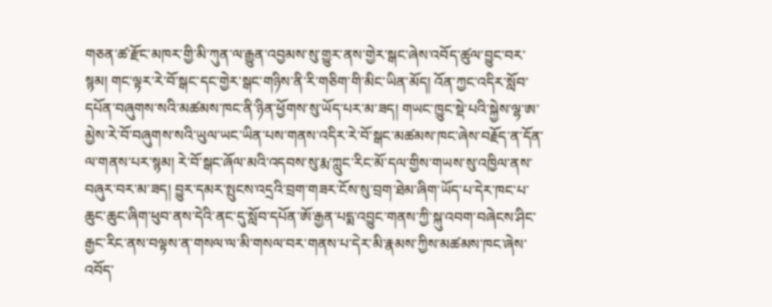གཅན་ཚ་རྫོང་མཁར་གྱི་མི་ཀུན་ལ་རྒྱུན་འབྱམས་སུ་གྱུར་ནས་གྱེར་སྒང་ཞེས་འབོད་ཚུལ་བྱུང་བར་སྙམ། གང་ལྟར་རེ་བོ་སྒང་དང་གྱེར་སྒང་གཉིས་ནི་རི་གཅིག་གི་མིང་ཡིན་མོད། འོན་ཀྱང་འདིར་སློབ་དཔོན་བཞུགས་སའི་མཚམས་ཁང་ནི་ཉིན་ཕྱོགས་སུ་ཡོད་པར་མ་ཟད། གཡང་ཁྱུང་སྡེ་པའི་སྐྱེས་ལྷ་ཨ་མྱེས་རེ་བོ་བཞུགས་སའི་ཡུལ་ཡང་ཡིན་པས་གནས་འདིར་རེ་བོ་སྒང་མཚམས་ཁང་ཞེས་བརྗོད་ན་དོན་ལ་གནས་པར་སྙམ། རེ་བོ་སྒང་ཞོལ་མའི་འདབས་སུ་རྨ་ཀླུང་རིང་མོ་དལ་གྱིས་གཡས་སུ་འཁྱིལ་ནས་བཞུར་བར་མ་ཟད། བྱུར་དམར་སྤུངས་འདྲའི་བྲག་གཟར་ངོས་སུ་བྲག་ཐེམ་ཞིག་ཡོད་པ་དེར་ཁང་པ་ཆུང་ཆུང་ཞིག་ཕུབ་ནས་དེའི་ནང་དུ་སློབ་དཔོན་ཨོ་རྒྱན་པདྨ་འབྱུང་གནས་ཀྱི་སྐུ་འབག་བཞེངས་ཤིང་རྒྱང་རིང་ནས་བལྟས་ན་གསལ་ལ་མི་གསལ་བར་གནས་པ་དེར་མི་རྣམས་ཀྱིས་མཚམས་ཁང་ཞེས་འབོད་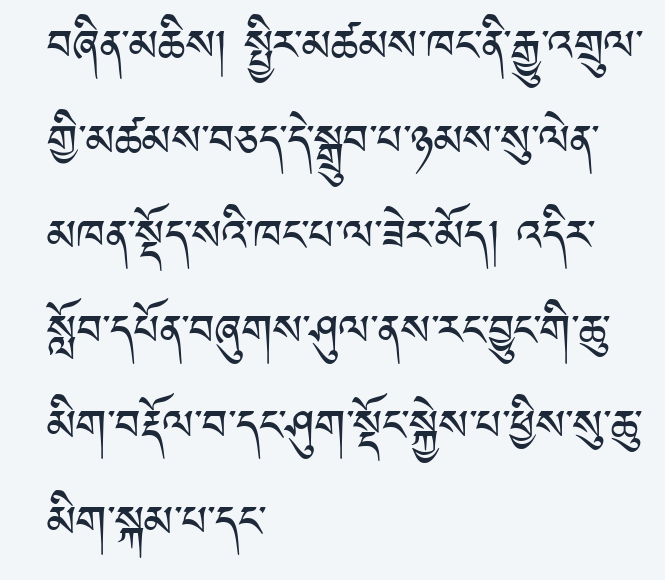བཞིན་མཆིས། སྤྱིར་མཚམས་ཁང་ནི་རྒྱུ་འགྲུལ་གྱི་མཚམས་བཅད་དེ་སྒྲུབ་པ་ཉམས་སུ་ལེན་མཁན་སྡོད་སའི་ཁང་པ་ལ་ཟེར་མོད། འདིར་སློབ་དཔོན་བཞུགས་ཤུལ་ནས་རང་བྱུང་གི་ཆུ་མིག་བརྡོལ་བ་དང་ཤུག་སྡོང་སྐྱེས་པ་ཕྱིས་སུ་ཆུ་མིག་སྐམ་པ་དང་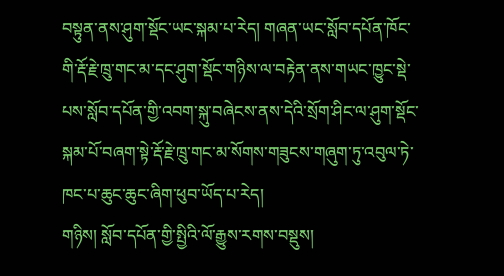བསྟུན་ནས་ཤུག་སྡོང་ཡང་སྐམ་པ་རེད། གཞན་ཡང་སློབ་དཔོན་ཁོང་གི་རྡོ་རྗེ་ཁྲུ་གང་མ་དང་ཤུག་སྡོང་གཉིས་ལ་བརྟེན་ནས་གཡང་ཁྱུང་སྡེ་པས་སློབ་དཔོན་གྱི་འབག་སྐུ་བཞེངས་ནས་དེའི་སྲོག་ཤིང་ལ་ཤུག་སྡོང་སྐམ་པོ་བཞག་སྟེ་རྡོ་རྗེ་ཁྲུ་གང་མ་སོགས་གཟུངས་གཞུག་ཏུ་འབུལ་ཏེ་ཁང་པ་ཆུང་ཆུང་ཞིག་ཕུབ་ཡོད་པ་རེད།
གཉིས། སློབ་དཔོན་གྱི་སྤྱིའི་ལོ་རྒྱུས་རགས་བསྡུས།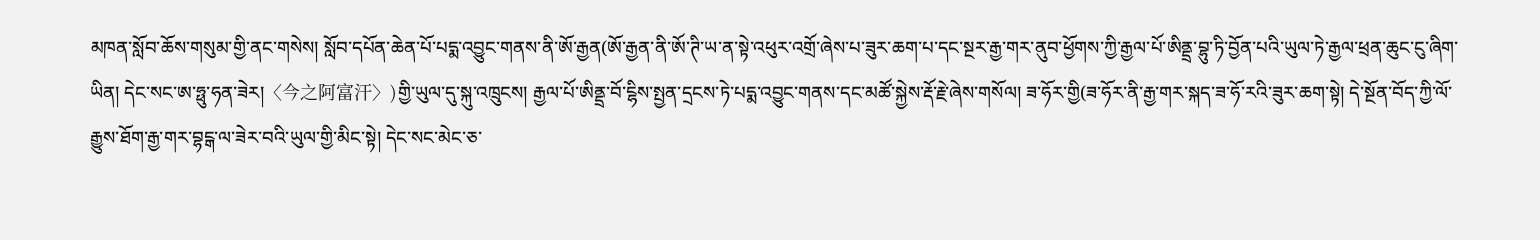མཁན་སློབ་ཆོས་གསུམ་གྱི་ནང་གསེས། སློབ་དཔོན་ཆེན་པོ་པདྨ་འབྱུང་གནས་ནི་ཨོ་རྒྱན(ཨོ་རྒྱན་ནི་ཨོ་ཊི་ཡ་ན་སྟེ་འཕུར་འགྲོ་ཞེས་པ་ཟུར་ཆག་པ་དང་སྔར་རྒྱ་གར་ནུབ་ཕྱོགས་ཀྱི་རྒྱལ་པོ་ཨིནྡྲ་བྷུ་ཏི་བྱོན་པའི་ཡུལ་ཏེ་རྒྱལ་ཕྲན་ཆུང་ངུ་ཞིག་ཡིན། དེང་སང་ཨ་ཧྥུ་ཧན་ཟེར།〈今之阿富汗〉)གྱི་ཡུལ་དུ་སྐུ་འཁྲུངས། རྒྱལ་པོ་ཨིནྡྲ་བོ་ངྷིས་སྤྱན་དྲངས་ཏེ་པདྨ་འབྱུང་གནས་དང་མཚོ་སྐྱེས་རྡོ་རྗེ་ཞེས་གསོལ། ཟ་ཧོར་གྱི(ཟ་ཧོར་ནི་རྒྱ་གར་སྐད་ཟ་ཧོ་རའི་ཟུར་ཆག་སྟེ། དེ་སྔོན་བོད་ཀྱི་ལོ་རྒྱུས་ཐོག་རྒྱ་གར་བྷངྒ་ལ་ཟེར་བའི་ཡུལ་གྱི་མིང་སྟེ། དེང་སང་མེང་ཅ་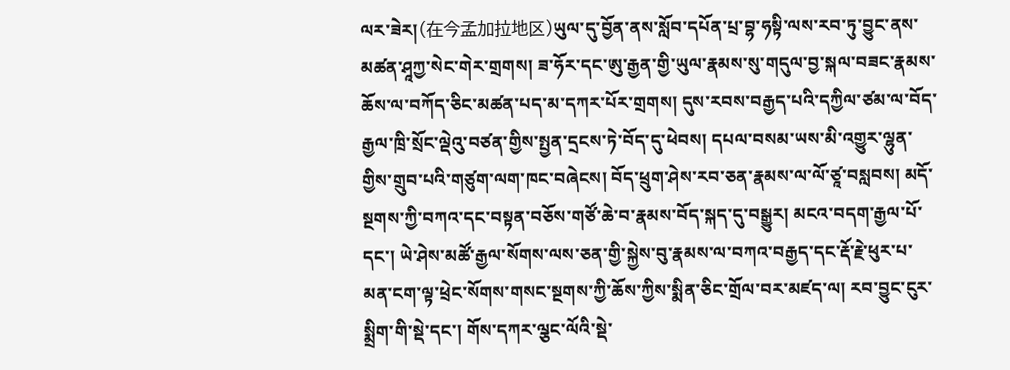ལར་ཟེར།(在今孟加拉地区)ཡུལ་དུ་བྱོན་ནས་སློབ་དཔོན་པྲ་བྷ་ཧསྟི་ལས་རབ་ཏུ་བྱུང་ནས་མཚན་ཤཱཀྱ་སེང་གེར་གྲགས། ཟ་ཧོར་དང་ཨུ་རྒྱན་གྱི་ཡུལ་རྣམས་སུ་གདུལ་བྱ་སྐལ་བཟང་རྣམས་ཆོས་ལ་བཀོད་ཅིང་མཚན་པད་མ་དཀར་པོར་གྲགས། དུས་རབས་བརྒྱད་པའི་དཀྱིལ་ཙམ་ལ་བོད་རྒྱལ་ཁྲི་སྲོང་ལྡེའུ་བཙན་གྱིས་སྤྱན་དྲངས་ཏེ་བོད་དུ་ཕེབས། དཔལ་བསམ་ཡས་མི་འགྱུར་ལྷུན་གྱིས་གྲུབ་པའི་གཙུག་ལག་ཁང་བཞེངས། བོད་ཕྲུག་ཤེས་རབ་ཅན་རྣམས་ལ་ལོ་ཙཱ་བསླབས། མདོ་སྔགས་ཀྱི་བཀའ་དང་བསྟན་བཅོས་གཙོ་ཆེ་བ་རྣམས་བོད་སྐད་དུ་བསྒྱུར། མངའ་བདག་རྒྱལ་པོ་དང་། ཡེ་ཤེས་མཚོ་རྒྱལ་སོགས་ལས་ཅན་གྱི་སྐྱེས་བུ་རྣམས་ལ་བཀའ་བརྒྱད་དང་རྡོ་རྗེ་ཕུར་པ་མན་ངག་ལྟ་ཕྲེང་སོགས་གསང་སྔགས་ཀྱི་ཆོས་ཀྱིས་སྨིན་ཅིང་གྲོལ་བར་མཛད་ལ། རབ་བྱུང་ངུར་སྨྲིག་གི་སྡེ་དང་། གོས་དཀར་ལྕང་ལོའི་སྡེ་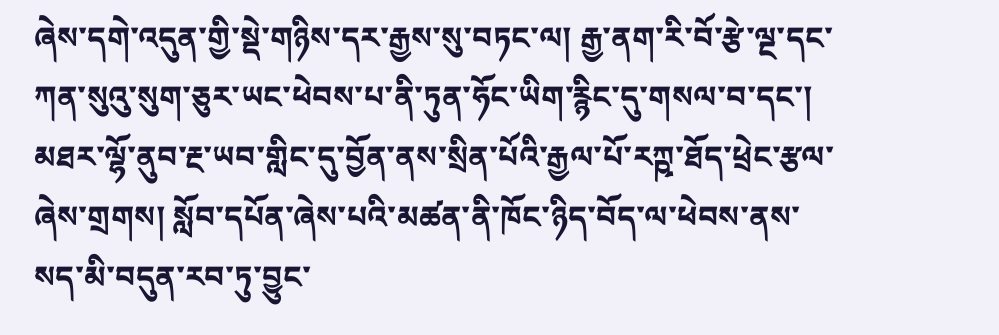ཞེས་དགེ་འདུན་གྱི་སྡེ་གཉིས་དར་རྒྱས་སུ་བཏང་ལ། རྒྱ་ནག་རི་བོ་རྩེ་ལྔ་དང་ཀན་སུའུ་སུག་ཅུར་ཡང་ཕེབས་པ་ནི་ཏུན་ཧོང་ཡིག་རྙིང་དུ་གསལ་བ་དང་། མཐར་ལྷོ་ནུབ་རྔ་ཡབ་གླིང་དུ་བྱོན་ནས་སྲིན་པོའི་རྒྱལ་པོ་རཀྵ་ཐོད་ཕྲེང་རྩལ་ཞེས་གྲགས། སློབ་དཔོན་ཞེས་པའི་མཚན་ནི་ཁོང་ཉིད་བོད་ལ་ཕེབས་ནས་སད་མི་བདུན་རབ་ཏུ་བྱུང་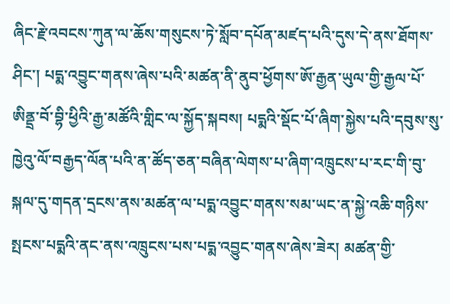ཞིང་རྗེ་འབངས་ཀུན་ལ་ཆོས་གསུངས་ཏེ་སློབ་དཔོན་མཛད་པའི་དུས་དེ་ནས་ཐོགས་ཤིང་། པདྨ་འབྱུང་གནས་ཞེས་པའི་མཚན་ནི་ནུབ་ཕྱོགས་ཨོ་རྒྱན་ཡུལ་གྱི་རྒྱལ་པོ་ཨིནྡྲ་བོ་བྷི་ཕྱིའི་རྒྱ་མཚོའི་གླིང་ལ་སྐྱོད་སྐབས། པདྨའི་སྡོང་པོ་ཞིག་སྐྱེས་པའི་དབུས་སུ་ཁྱེའུ་ལོ་བརྒྱད་ལོན་པའི་ན་ཚོད་ཅན་བཞིན་ལེགས་པ་ཞིག་འཁྲུངས་པ་རང་གི་བུ་སྐལ་དུ་གདན་དྲངས་ནས་མཚན་ལ་པདྨ་འབྱུང་གནས་སམ་ཡང་ན་སྐྱེ་འཆི་གཉིས་སྤངས་པདྨའི་ནང་ནས་འཁྲུངས་པས་པདྨ་འབྱུང་གནས་ཞེས་ཟེར། མཚན་གྱི་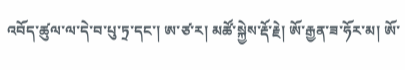འབོད་ཚུལ་ལ་དེ་བ་པུ་ཏྲ་དང་། ཨ་ཙ་ར། མཚོ་སྐྱེས་རྡོ་རྗེ། ཨོ་རྒྱན་ཟ་ཧོར་མ། ཨོ་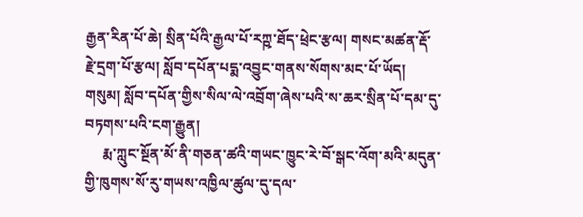རྒྱན་རིན་པོ་ཆེ། སྲིན་པོའི་རྒྱལ་པོ་རཀྵ་ཐོད་ཕྲེང་རྩལ། གསང་མཚན་རྡོ་རྗེ་དྲག་པོ་རྩལ། སློབ་དཔོན་པདྨ་འབྱུང་གནས་སོགས་མང་པོ་ཡོད།
གསུམ། སློབ་དཔོན་གྱིས་སིལ་ལེ་འབྲོག་ཞེས་པའི་ས་ཆར་སྲིན་པོ་དམ་དུ་བཏགས་པའི་ངག་རྒྱུན།
     རྨ་ཀླུང་སྔོན་མོ་ནི་གཅན་ཚའི་གཡང་ཁྱུང་རེ་བོ་སྒང་འོག་མའི་མདུན་གྱི་ཁུགས་སོ་རུ་གཡས་འཁྱིལ་ཚུལ་དུ་དལ་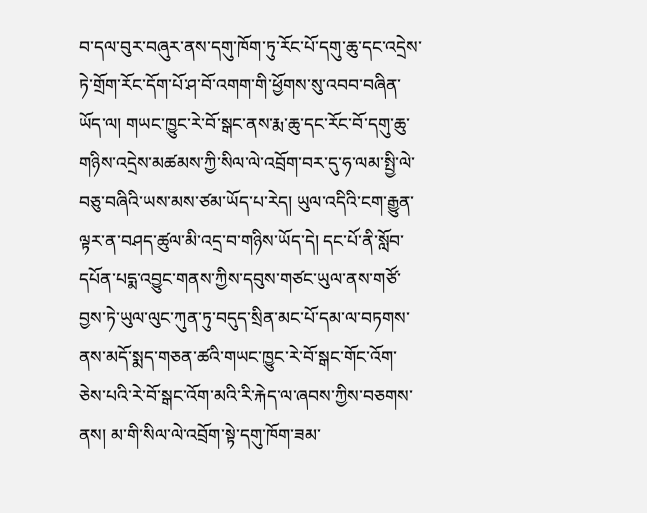བ་དལ་བུར་བཞུར་ནས་དགུ་ཁོག་ཏུ་རོང་པོ་དགུ་ཆུ་དང་འདྲེས་ཏེ་གྲོག་རོང་དོག་པོ་ཤ་བོ་འགག་གི་ཕྱོགས་སུ་འབབ་བཞིན་ཡོད་ལ། གཡང་ཁྱུང་རེ་བོ་སྒང་ནས་རྨ་ཆུ་དང་རོང་བོ་དགུ་ཆུ་གཉིས་འདྲེས་མཚམས་ཀྱི་སིལ་ལེ་འབྲོག་བར་དུ་ཧ་ལམ་སྤྱི་ལེ་བཅུ་བཞིའི་ཡས་མས་ཙམ་ཡོད་པ་རེད། ཡུལ་འདིའི་ངག་རྒྱུན་ལྟར་ན་བཤད་ཚུལ་མི་འདྲ་བ་གཉིས་ཡོད་དེ། དང་པོ་ནི་སློབ་དཔོན་པདྨ་འབྱུང་གནས་ཀྱིས་དབུས་གཙང་ཡུལ་ནས་གཙོ་བྱས་ཏེ་ཡུལ་ལུང་ཀུན་ཏུ་བདུད་སྲིན་མང་པོ་དམ་ལ་བཏགས་ནས་མདོ་སྨད་གཅན་ཚའི་གཡང་ཁྱུང་རེ་བོ་སྒང་གོང་འོག་ཅེས་པའི་རེ་བོ་སྒང་འོག་མའི་རི་རྐེད་ལ་ཞབས་ཀྱིས་བཅགས་ནས། མ་གི་སིལ་ལེ་འབྲོག་སྟེ་དགུ་ཁོག་ཟམ་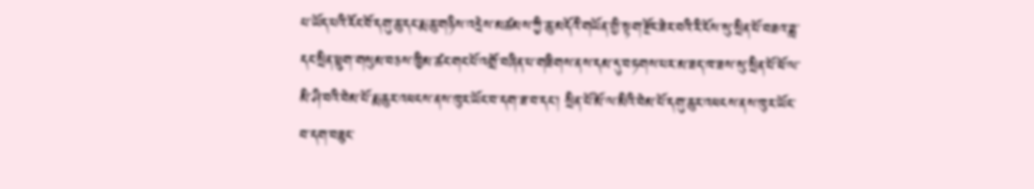པ་ཡོད་པའི་རོང་བོ་དགུ་ཆུ་དང་རྨ་ཆུ་གཉིས་འདྲེས་མཚམས་ཀྱི་ཆུ་མདོའི་གཡོན་གྱི་སྟག་རྫོང་ཟེར་བའི་རི་ངོས་སུ་སྲིན་པོ་བཟའ་ཟླ་དང་སྲིན་ཕྲུག་གསུམ་བཅས་ཁྱིམ་ཚང་གང་པོ་འགྲོ་བཞིན་པ་གཟིགས་ནས་དམ་དུ་བཏགས་པར་མ་ཟད་ཁ་ཟས་སུ་སྲིན་པོ་ཕོ་ལ་མི་ཤི་བའི་བེམ་པོ་རྨ་ཆུར་འཕངས་ནས་ཁུར་ཡོང་བ་དག་ཟ་བ་དང་། སྲིན་པོ་མོ་ལ་མིའི་བེམ་པོ་དགུ་ཆུར་འཕངས་ནས་ཁུར་ཡོང་བ་དག་བཟུང་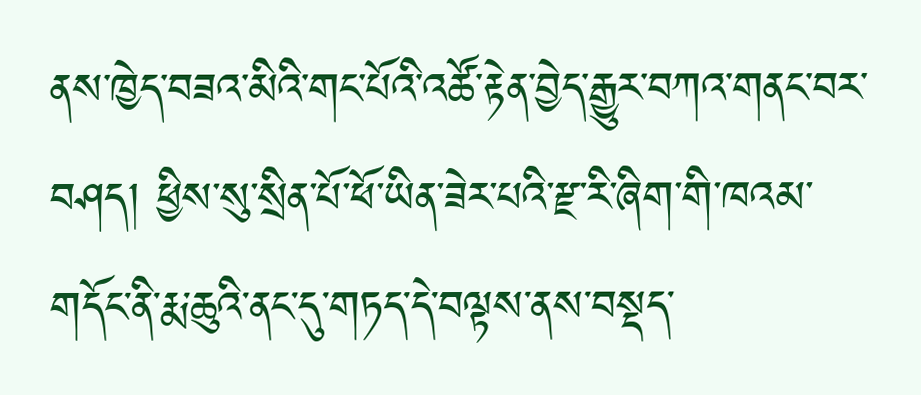ནས་ཁྱེད་བཟའ་མིའི་གང་པོའི་འཚོ་རྟེན་བྱེད་རྒྱུར་བཀའ་གནང་བར་བཤད། ཕྱིས་སུ་སྲིན་པོ་ཕོ་ཡིན་ཟེར་པའི་རྫ་རི་ཞིག་གི་ཁའམ་གདོང་ནི་རྨ་ཆུའི་ནང་དུ་གཏད་དེ་བལྟས་ནས་བསྡད་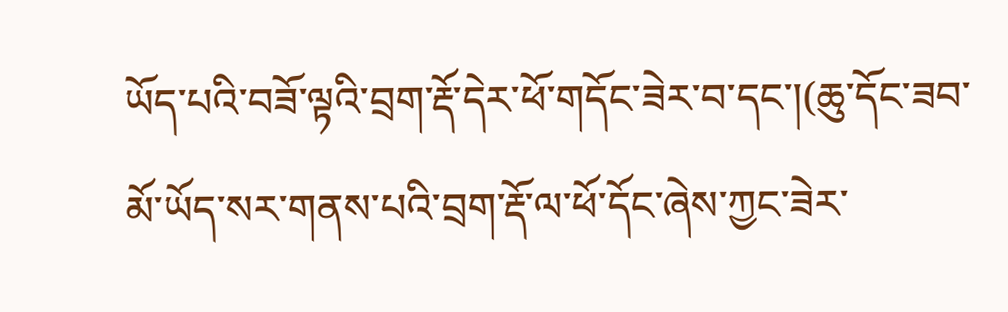ཡོད་པའི་བཟོ་ལྟའི་བྲག་རྡོ་དེར་ཕོ་གདོང་ཟེར་བ་དང་།(ཆུ་དོང་ཟབ་མོ་ཡོད་སར་གནས་པའི་བྲག་རྡོ་ལ་ཕོ་དོང་ཞེས་ཀྱང་ཟེར་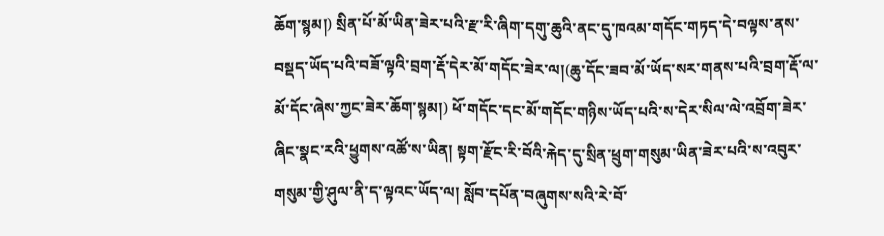ཆོག་སྙམ།) སྲིན་པོ་མོ་ཡིན་ཟེར་པའི་རྫ་རི་ཞིག་དགུ་ཆུའི་ནང་དུ་ཁའམ་གདོང་གཏད་དེ་བལྟས་ནས་བསྡད་ཡོད་པའི་བཟོ་ལྟའི་བྲག་རྡོ་དེར་མོ་གདོང་ཟེར་ལ།(ཆུ་དོང་ཟབ་མོ་ཡོད་སར་གནས་པའི་བྲག་རྡོ་ལ་མོ་དོང་ཞེས་ཀྱང་ཟེར་ཆོག་སྙམ།) ཕོ་གདོང་དང་མོ་གདོང་གཉིས་ཡོད་པའི་ས་དེར་སིལ་ལེ་འབྲོག་ཟེར་ཞིང་སྣང་རའི་ཕྱུགས་འཚོ་ས་ཡིན། སྟག་རྫོང་རི་བོའི་རྐེད་དུ་སྲིན་ཕྲུག་གསུམ་ཡིན་ཟེར་པའི་ས་འབུར་གསུམ་གྱི་ཤུལ་ནི་ད་ལྟའང་ཡོད་ལ། སློབ་དཔོན་བཞུགས་སའི་རེ་བོ་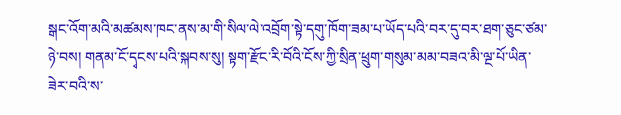སྒང་འོག་མའི་མཚམས་ཁང་ནས་མ་གི་སིལ་ལེ་འབྲོག་སྟེ་དགུ་ཁོག་ཟམ་པ་ཡོད་པའི་བར་དུ་བར་ཐག་ཅུང་ཙམ་ཉེ་བས། གནམ་ངོ་དྭངས་པའི་སྐབས་སུ། སྟག་རྫོང་རི་བོའི་ངོས་ཀྱི་སྲིན་ཕྲུག་གསུམ་མམ་བཟའ་མི་ལྔ་པོ་ཡིན་ཟེར་བའི་ས་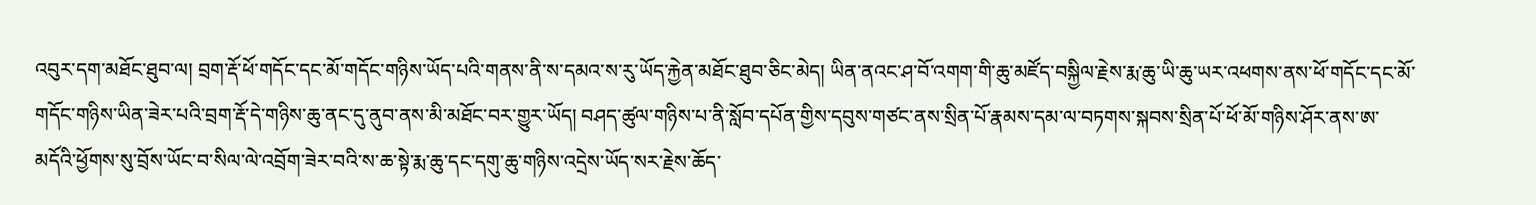འབུར་དག་མཐོང་ཐུབ་ལ། བྲག་རྡོ་ཕོ་གདོང་དང་མོ་གདོང་གཉིས་ཡོད་པའི་གནས་ནི་ས་དམའ་ས་རུ་ཡོད་རྐྱེན་མཐོང་ཐུབ་ཅིང་མེད། ཡིན་ནའང་ཤ་བོ་འགག་གི་ཆུ་མཛོད་བསྐྱིལ་རྗེས་རྨ་ཆུ་ཡི་ཆུ་ཡར་འཕགས་ནས་ཕོ་གདོང་དང་མོ་གདོང་གཉིས་ཡིན་ཟེར་པའི་བྲག་རྡོ་དེ་གཉིས་ཆུ་ནང་དུ་ནུབ་ནས་མི་མཐོང་བར་གྱུར་ཡོད། བཤད་ཚུལ་གཉིས་པ་ནི་སློབ་དཔོན་གྱིས་དབུས་གཙང་ནས་སྲིན་པོ་རྣམས་དམ་ལ་བཏགས་སྐབས་སྲིན་པོ་ཕོ་མོ་གཉིས་ཤོར་ནས་ཨ་མདོའི་ཕྱོགས་སུ་བྲོས་ཡོང་བ་སིལ་ལེ་འབྲོག་ཟེར་བའི་ས་ཆ་སྟེ་རྨ་ཆུ་དང་དགུ་ཆུ་གཉིས་འདྲེས་ཡོད་སར་རྗེས་ཆོད་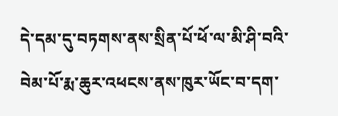དེ་དམ་དུ་བཏགས་ནས་སྲིན་པོ་ཕོ་ལ་མི་ཤི་བའི་བེམ་པོ་རྨ་ཆུར་འཕངས་ནས་ཁུར་ཡོང་བ་དག་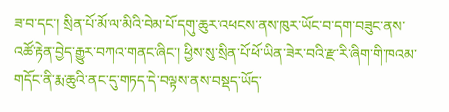ཟ་བ་དང་། སྲིན་པོ་མོ་ལ་མིའི་བེམ་པོ་དགུ་ཆུར་འཕངས་ནས་ཁུར་ཡོང་བ་དག་བཟུང་ནས་འཚོ་རྟེན་བྱེད་རྒྱུར་བཀའ་གནང་ཞིང་། ཕྱིས་སུ་སྲིན་པོ་ཕོ་ཡིན་ཟེར་བའི་རྫ་རི་ཞིག་གི་ཁའམ་གདོང་ནི་རྨ་ཆུའི་ནང་དུ་གཏད་དེ་བལྟས་ནས་བསྡད་ཡོད་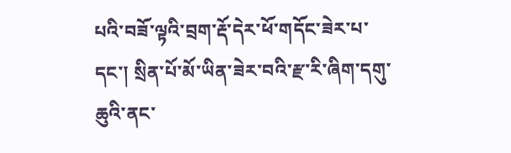པའི་བཟོ་ལྟའི་བྲག་རྡོ་དེར་ཕོ་གདོང་ཟེར་པ་དང་། སྲིན་པོ་མོ་ཡིན་ཟེར་བའི་རྫ་རི་ཞིག་དགུ་ཆུའི་ནང་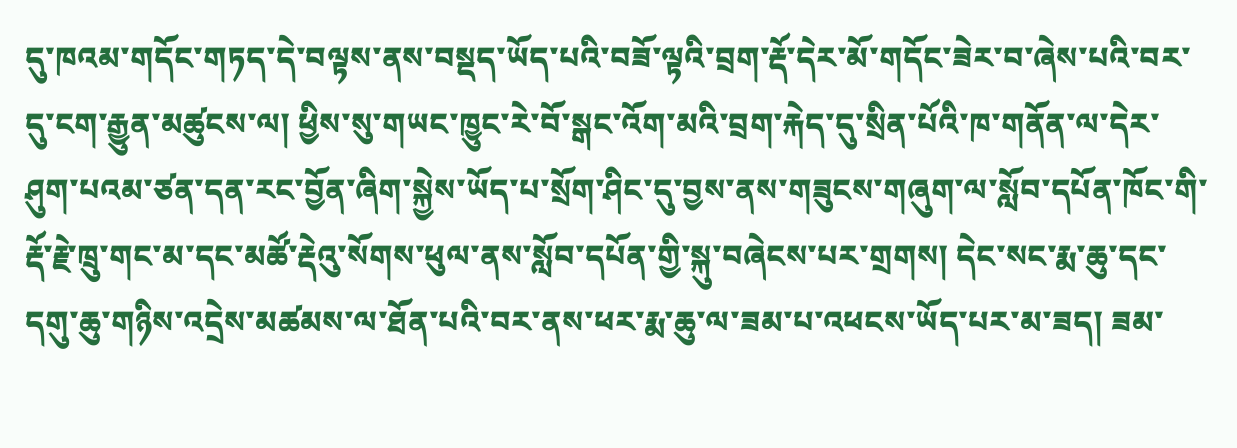དུ་ཁའམ་གདོང་གཏད་དེ་བལྟས་ནས་བསྡད་ཡོད་པའི་བཟོ་ལྟའི་བྲག་རྡོ་དེར་མོ་གདོང་ཟེར་བ་ཞེས་པའི་བར་དུ་ངག་རྒྱུན་མཚུངས་ལ། ཕྱིས་སུ་གཡང་ཁྱུང་རེ་བོ་སྒང་འོག་མའི་བྲག་རྐེད་དུ་སྲིན་པོའི་ཁ་གནོན་ལ་དེར་ཤུག་པའམ་ཙན་དན་རང་བྱོན་ཞིག་སྐྱེས་ཡོད་པ་སྲོག་ཤིང་དུ་བྱས་ནས་གཟུངས་གཞུག་ལ་སློབ་དཔོན་ཁོང་གི་རྡོ་རྗེ་ཁྲུ་གང་མ་དང་མཚོ་རྡེའུ་སོགས་ཕུལ་ནས་སློབ་དཔོན་གྱི་སྐུ་བཞེངས་པར་གྲགས། དེང་སང་རྨ་ཆུ་དང་དགུ་ཆུ་གཉིས་འདྲེས་མཚམས་ལ་ཐོན་པའི་བར་ནས་ཕར་རྨ་ཆུ་ལ་ཟམ་པ་འཕངས་ཡོད་པར་མ་ཟད། ཟམ་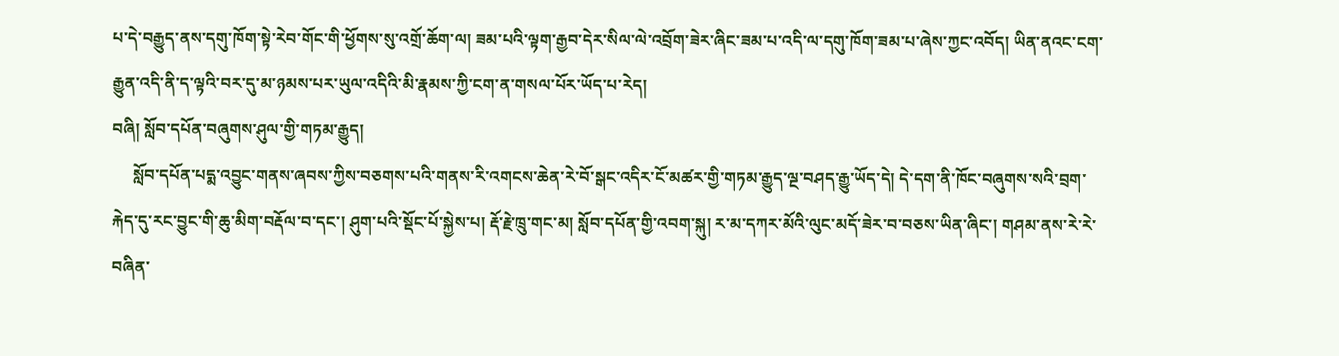པ་དེ་བརྒྱུད་ནས་དགུ་ཁོག་སྟེ་རེབ་གོང་གི་ཕྱོགས་སུ་འགྲོ་ཆོག་ལ། ཟམ་པའི་ལྟག་རྒྱབ་དེར་སིལ་ལེ་འབྲོག་ཟེར་ཞིང་ཟམ་པ་འདི་ལ་དགུ་ཁོག་ཟམ་པ་ཞེས་ཀྱང་འབོད། ཡིན་ནའང་ངག་རྒྱུན་འདི་ནི་ད་ལྟའི་བར་དུ་མ་ཉམས་པར་ཡུལ་འདིའི་མི་རྣམས་ཀྱི་ངག་ན་གསལ་པོར་ཡོད་པ་རེད།
བཞི། སློབ་དཔོན་བཞུགས་ཤུལ་གྱི་གཏམ་རྒྱུད།
     སློབ་དཔོན་པདྨ་འབྱུང་གནས་ཞབས་ཀྱིས་བཅགས་པའི་གནས་རི་འགངས་ཆེན་རེ་བོ་སྒང་འདིར་ངོ་མཚར་གྱི་གཏམ་རྒྱུད་ལྔ་བཤད་རྒྱུ་ཡོད་དེ། དེ་དག་ནི་ཁོང་བཞུགས་སའི་བྲག་རྐེད་དུ་རང་བྱུང་གི་ཆུ་མིག་བརྡོལ་བ་དང་། ཤུག་པའི་སྡོང་པོ་སྐྱེས་པ། རྡོ་རྗེ་ཁྲུ་གང་མ། སློབ་དཔོན་གྱི་འབག་སྐུ། ར་མ་དཀར་མོའི་ལུང་མདོ་ཟེར་བ་བཅས་ཡིན་ཞིང་། གཤམ་ནས་རེ་རེ་བཞིན་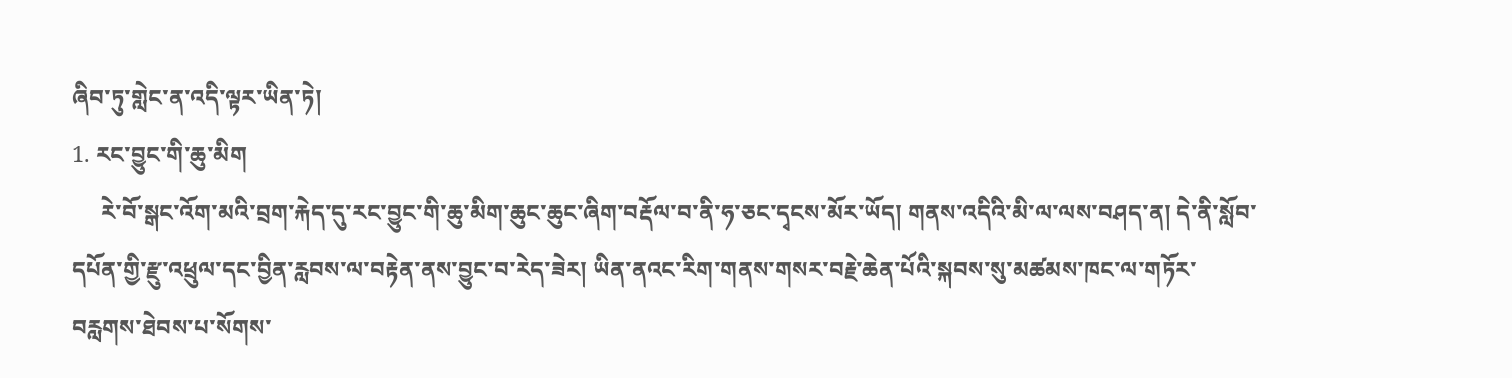ཞིབ་ཏུ་གླེང་ན་འདི་ལྟར་ཡིན་ཏེ།
1. རང་བྱུང་གི་ཆུ་མིག
     རེ་བོ་སྒང་འོག་མའི་བྲག་རྐེད་དུ་རང་བྱུང་གི་ཆུ་མིག་ཆུང་ཆུང་ཞིག་བརྡོལ་བ་ནི་ཧ་ཅང་དྭངས་མོར་ཡོད། གནས་འདིའི་མི་ལ་ལས་བཤད་ན། དེ་ནི་སློབ་དཔོན་གྱི་རྫུ་འཕྲུལ་དང་བྱིན་རླབས་ལ་བརྟེན་ནས་བྱུང་བ་རེད་ཟེར། ཡིན་ནའང་རིག་གནས་གསར་བརྗེ་ཆེན་པོའི་སྐབས་སུ་མཚམས་ཁང་ལ་གཏོར་བརླགས་ཐེབས་པ་སོགས་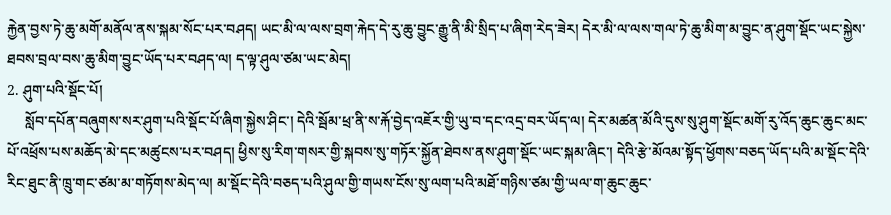རྐྱེན་བྱས་ཏེ་ཆུ་མགོ་མནོལ་ནས་སྐམ་སོང་པར་བཤད། ཡང་མི་ལ་ལས་བྲག་རྐེད་དེ་རུ་ཆུ་བྱུང་རྒྱུ་ནི་མི་སྲིད་པ་ཞིག་རེད་ཟེར། དེར་མི་ལ་ལས་གལ་ཏེ་ཆུ་མིག་མ་བྱུང་ན་ཤུག་སྡོང་ཡང་སྐྱེས་ཐབས་བྲལ་བས་ཆུ་མིག་བྱུང་ཡོད་པར་བཤད་ལ། ད་ལྟ་ཤུལ་ཙམ་ཡང་མེད།
2. ཤུག་པའི་སྡོང་པོ།
     སློབ་དཔོན་བཞུགས་སར་ཤུག་པའི་སྡོང་པོ་ཞིག་སྐྱེས་ཤིང་། དེའི་སྦོམ་ཕྲ་ནི་ས་རྐོ་བྱེད་འཇོར་གྱི་ཡུ་བ་དང་འདྲ་བར་ཡོད་ལ། དེར་མཚན་མོའི་དུས་སུ་ཤུག་སྡོང་མགོ་རུ་འོད་ཆུང་ཆུང་མང་པོ་འཕྲོས་པས་མཆོད་མེ་དང་མཚུངས་པར་བཤད། ཕྱིས་སུ་རིག་གསར་གྱི་སྐབས་སུ་གཏོར་སྐྱོན་ཐེབས་ནས་ཤུག་སྡོང་ཡང་སྐམ་ཞིང་། དེའི་རྩེ་མོའམ་སྟོད་ཕྱོགས་བཅད་ཡོད་པའི་མ་སྡོང་དེའི་རིང་ཐུང་ནི་ཁྲུ་གང་ཙམ་མ་གཏོགས་མེད་ལ། མ་སྡོང་དེའི་བཅད་པའི་ཤུལ་གྱི་གཡས་ངོས་སུ་ལག་པའི་མཐོ་གཉིས་ཙམ་གྱི་ཡལ་ག་ཆུང་ཆུང་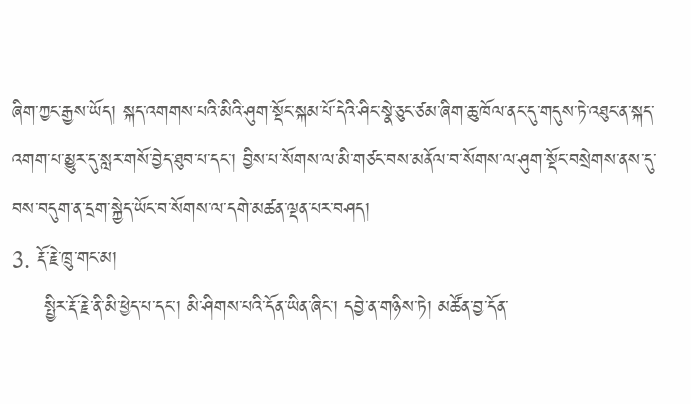ཞིག་ཀྱང་རྒྱས་ཡོད། སྐད་འགགས་པའི་མིའི་ཤུག་སྡོང་སྐམ་པོ་དེའི་ཤིང་སྣེ་ཅུང་ཙམ་ཞིག་ཆུ་ཁོལ་ནང་དུ་གདུས་ཏེ་འཐུང་ན་སྐད་འགག་པ་མྱུར་དུ་སླར་གསོ་བྱེད་ཐུབ་པ་དང་། བྱིས་པ་སོགས་ལ་མི་གཙང་བས་མནོལ་བ་སོགས་ལ་ཤུག་སྡོང་བསྲེགས་ནས་དུ་བས་བདུག་ན་དྲག་སྐྱེད་ཡོང་བ་སོགས་ལ་དགེ་མཚན་ལྡན་པར་བཤད།
3. རྡོ་རྗེ་ཁྲུ་གང་མ།
     སྤྱིར་རྡོ་རྗེ་ནི་མི་ཕྱེད་པ་དང་། མི་ཤིགས་པའི་དོན་ཡིན་ཞིང་། དབྱེ་ན་གཉིས་ཏེ། མཚོན་བྱ་དོན་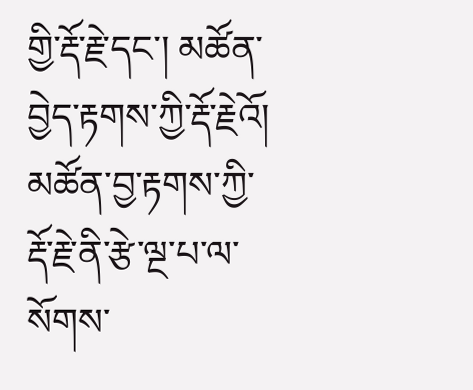གྱི་རྡོ་རྗེ་དང་། མཚོན་བྱེད་རྟགས་ཀྱི་རྡོ་རྗེའོ། མཚོན་བྱ་རྟགས་ཀྱི་རྡོ་རྗེ་ནི་རྩེ་ལྔ་པ་ལ་སོགས་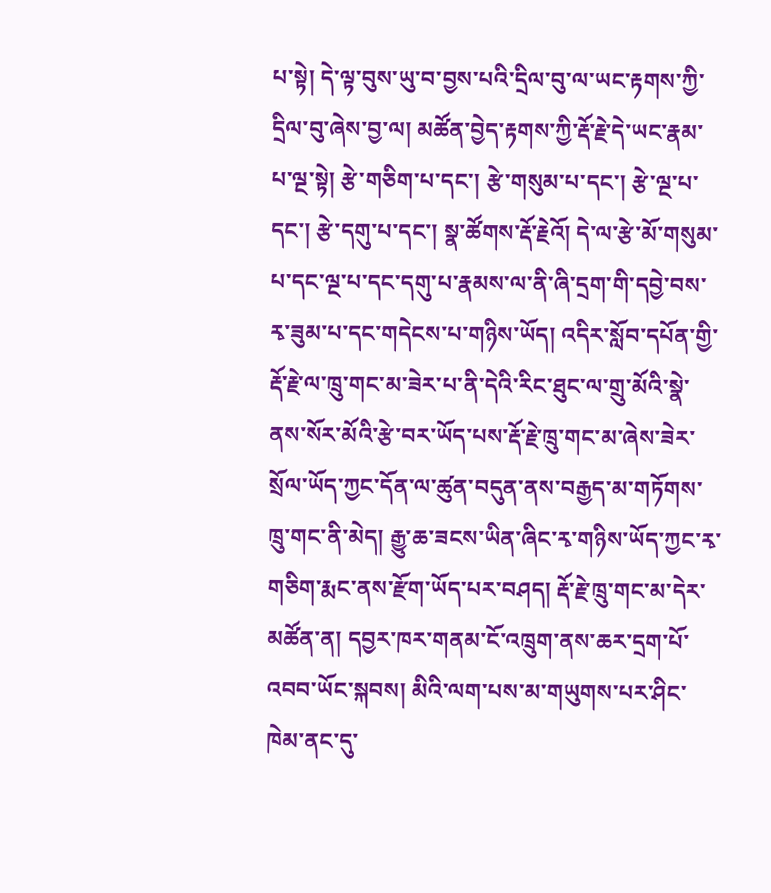པ་སྟེ། དེ་ལྟ་བུས་ཡུ་བ་བྱས་པའི་དྲིལ་བུ་ལ་ཡང་རྟགས་ཀྱི་དྲིལ་བུ་ཞེས་བྱ་ལ། མཚོན་བྱེད་རྟགས་ཀྱི་རྡོ་རྗེ་དེ་ཡང་རྣམ་པ་ལྔ་སྟེ། རྩེ་གཅིག་པ་དང་། རྩེ་གསུམ་པ་དང་། རྩེ་ལྔ་པ་དང་། རྩེ་དགུ་པ་དང་། སྣ་ཚོགས་རྡོ་རྗེའོ། དེ་ལ་རྩེ་མོ་གསུམ་པ་དང་ལྔ་པ་དང་དགུ་པ་རྣམས་ལ་ནི་ཞི་དྲག་གི་དབྱེ་བས་རྭ་ཟུམ་པ་དང་གདེངས་པ་གཉིས་ཡོད། འདིར་སློབ་དཔོན་གྱི་རྡོ་རྗེ་ལ་ཁྲུ་གང་མ་ཟེར་པ་ནི་དེའི་རིང་ཐུང་ལ་གྲུ་མོའི་སྣེ་ནས་སོར་མོའི་རྩེ་བར་ཡོད་པས་རྡོ་རྗེ་ཁྲུ་གང་མ་ཞེས་ཟེར་སྲོལ་ཡོད་ཀྱང་དོན་ལ་ཚུན་བདུན་ནས་བརྒྱད་མ་གཏོགས་ཁྲུ་གང་ནི་མེད། རྒྱུ་ཆ་ཟངས་ཡིན་ཞིང་རྭ་གཉིས་ཡོད་ཀྱང་རྭ་གཅིག་རྨང་ནས་རྫོག་ཡོད་པར་བཤད། རྡོ་རྗེ་ཁྲུ་གང་མ་དེར་མཚོན་ན། དབྱར་ཁར་གནམ་ངོ་འཁྲུག་ནས་ཆར་དྲག་པོ་འབབ་ཡོང་སྐབས། མིའི་ལག་པས་མ་གཡུགས་པར་ཤིང་ཁེམ་ནང་དུ་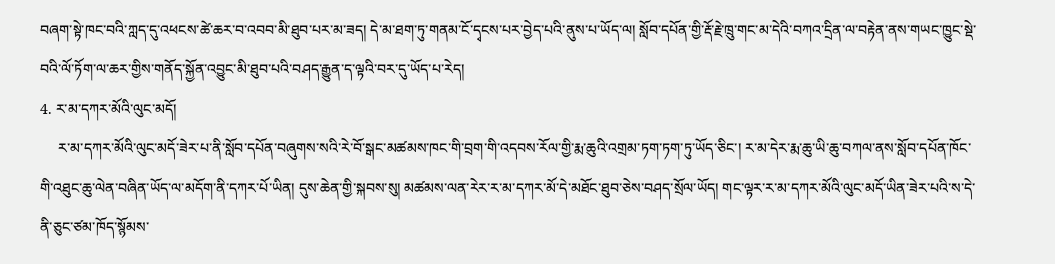བཞག་སྟེ་ཁང་བའི་ཀླད་དུ་འཕངས་ཚེ་ཆར་བ་འབབ་མི་ཐུབ་པར་མ་ཟད། དེ་མ་ཐག་ཏུ་གནམ་ངོ་དྭངས་པར་བྱེད་པའི་ནུས་པ་ཡོད་ལ། སློབ་དཔོན་གྱི་རྡོ་རྗེ་ཁྲུ་གང་མ་དེའི་བཀའ་དྲིན་ལ་བརྟེན་ནས་གཡང་ཁྱུང་སྡེ་བའི་ལོ་ཏོག་ལ་ཆར་གྱིས་གནོད་སྐྱོན་འབྱུང་མི་ཐུབ་པའི་བཤད་རྒྱུན་ད་ལྟའི་བར་དུ་ཡོད་པ་རེད།
4. ར་མ་དཀར་མོའི་ལུང་མདོ།
     ར་མ་དཀར་མོའི་ལུང་མདོ་ཟེར་པ་ནི་སློབ་དཔོན་བཞུགས་སའི་རེ་བོ་སྒང་མཚམས་ཁང་གི་བྲག་གི་འདབས་རོལ་གྱི་རྨ་ཆུའི་འགྲམ་ཏག་ཏག་ཏུ་ཡོད་ཅིང་། ར་མ་དེར་རྨ་ཆུ་ཡི་ཆུ་བཀལ་ནས་སློབ་དཔོན་ཁོང་གི་འཐུང་ཆུ་ལེན་བཞིན་ཡོད་ལ་མདོག་ནི་དཀར་པོ་ཡིན། དུས་ཆེན་གྱི་སྐབས་སུ། མཚམས་ལན་རེར་ར་མ་དཀར་མོ་དེ་མཐོང་ཐུབ་ཅེས་བཤད་སྲོལ་ཡོད། གང་ལྟར་ར་མ་དཀར་མོའི་ལུང་མདོ་ཡིན་ཟེར་པའི་ས་དེ་ནི་ཅུང་ཙམ་ཁོད་སྙོམས་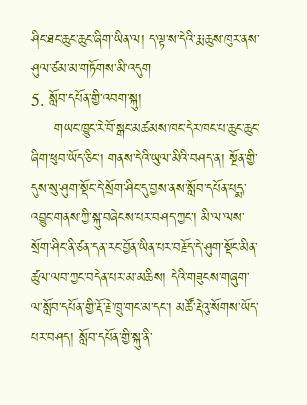ཤིང་ཐང་ཆུང་ཆུང་ཞིག་ཡིན་ལ། ད་ལྟ་ས་དེའི་རྨ་ཆུས་ཁུར་ནས་ཤུལ་ཙམ་མ་གཏོགས་མི་འདུག
5. སློབ་དཔོན་གྱི་འབག་སྐུ།
     གཡང་ཁྱུང་རེ་བོ་སྒང་མཚམས་ཁང་དེར་ཁང་པ་ཆུང་ཆུང་ཞིག་ཕུབ་ཡོད་ཅིང་། གནས་དེའི་ཡུལ་མིའི་བཤད་ན། སྔོན་གྱི་དུས་སུ་ཤུག་སྡོང་དེ་སྲོག་ཤིང་དུ་བྱས་ནས་སློབ་དཔོན་པདྨ་འབྱུང་གནས་ཀྱི་སྐུ་བཞེངས་པར་བཤད་ཀྱང་། མི་ལ་ལས་སྲོག་ཤིང་ནི་ཙན་དན་རང་བྱོན་ཡིན་པར་བརྗོད་དེ་ཤུག་སྡོང་མིན་ཚུལ་ལབ་ཀྱང་བདེན་པར་མ་མཆིས། དེའི་གཟུངས་གཞུག་ལ་སློབ་དཔོན་གྱི་རྡོ་རྗེ་ཁྲུ་གང་མ་དང་། མཚོ་རྡེའུ་སོགས་ཡོད་པར་བཤད། སློབ་དཔོན་གྱི་སྐུ་ནི་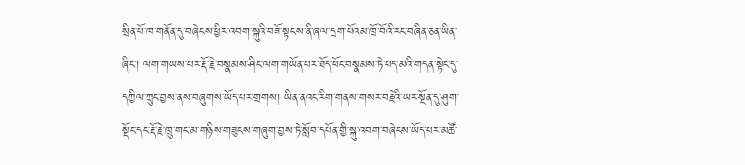སྲིན་པོ་ཁ་གནོན་དུ་བཞེངས་ཕྱིར་འབག་སྐུའི་བཟོ་སྟངས་ནི་ཞལ་དྲག་པོའམ་ཁྲོ་བོའི་རང་བཞིན་ཅན་ཡིན་ཞིང་། ལག་གཡས་པར་རྡོ་རྗེ་བསྣམས་ཤིང་ལག་གཡོན་པར་ཐོད་ཕོང་བསྣམས་ཏེ་པད་མའི་གདན་སྟེང་དུ་དཀྱིལ་ཀྲུང་བྱས་ནས་བཞུགས་ཡོད་པར་གྲགས། ཡིན་ནའང་རིག་གནས་གསར་བརྗེའི་ཡར་སྔོན་དུ་ཤུག་སྡོང་དང་རྡོ་རྗེ་ཁྲུ་གང་མ་གཉིས་གཟུངས་གཞུག་བྱས་ཏེ་སློབ་དཔོན་གྱི་སྐུ་འབག་བཞེངས་ཡོད་པར་མཚོ་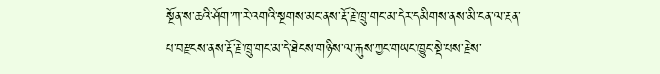སྔོན་ས་ཆའི་ཤོག་ཀ་རེ་འགའི་སྔགས་མང་ནས་རྡོ་རྗེ་ཁྲུ་གང་མ་དེར་དམིགས་ནས་མི་ངན་ལ་རྔན་པ་བརྫངས་ནས་རྡོ་རྗེ་ཁྲུ་གང་མ་དེ་ཐེངས་གཉིས་ལ་རྐུས་ཀྱང་གཡང་ཁྱུང་སྡེ་པས་རྗེས་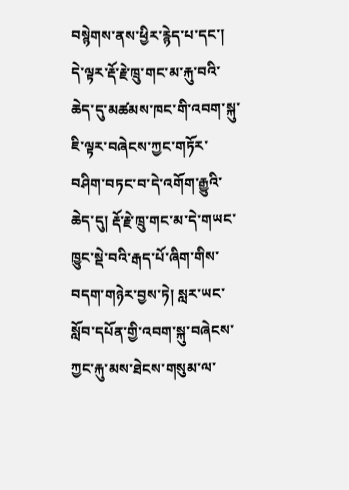བསྙེགས་ནས་ཕྱིར་རྙེད་པ་དང་། དེ་ལྟར་རྡོ་རྗེ་ཁྲུ་གང་མ་རྐུ་བའི་ཆེད་དུ་མཚམས་ཁང་གི་འབག་སྐུ་ཇི་ལྟར་བཞེངས་ཀྱང་གཏོར་བཤིག་བཏང་བ་དེ་འགོག་རྒྱུའི་ཆེད་དུ། རྡོ་རྗེ་ཁྲུ་གང་མ་དེ་གཡང་ཁྱུང་སྡེ་བའི་རྒད་པོ་ཞིག་གིས་བདག་གཉེར་བྱས་ཏེ། སླར་ཡང་སློབ་དཔོན་གྱི་འབག་སྐུ་བཞེངས་ཀྱང་རྐུ་མས་ཐེངས་གསུམ་ལ་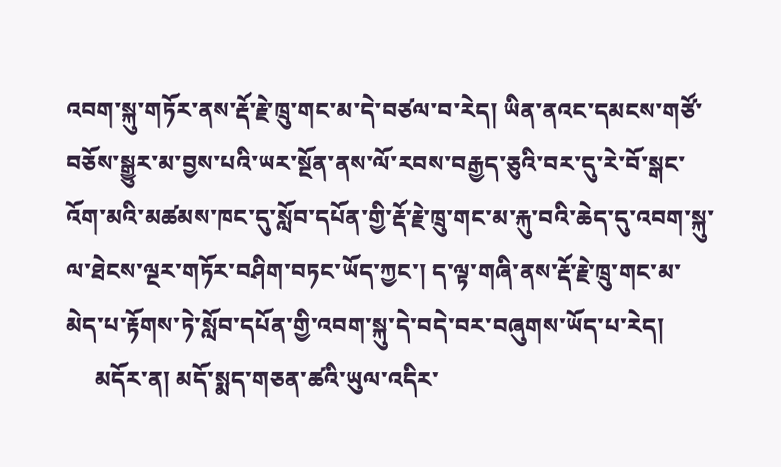འབག་སྐུ་གཏོར་ནས་རྡོ་རྗེ་ཁྲུ་གང་མ་དེ་བཙལ་བ་རེད། ཡིན་ནའང་དམངས་གཙོ་བཅོས་སྒྱུར་མ་བྱས་པའི་ཡར་སྔོན་ནས་ལོ་རབས་བརྒྱད་ཅུའི་བར་དུ་རེ་བོ་སྒང་འོག་མའི་མཚམས་ཁང་དུ་སློབ་དཔོན་གྱི་རྡོ་རྗེ་ཁྲུ་གང་མ་རྐུ་བའི་ཆེད་དུ་འབག་སྐུ་ལ་ཐེངས་ལྔར་གཏོར་བཤིག་བཏང་ཡོད་ཀྱང་། ད་ལྟ་གཞི་ནས་རྡོ་རྗེ་ཁྲུ་གང་མ་མེད་པ་རྟོགས་ཏེ་སློབ་དཔོན་གྱི་འབག་སྐུ་དེ་བདེ་བར་བཞུགས་ཡོད་པ་རེད།
     མདོར་ན། མདོ་སྨད་གཅན་ཚའི་ཡུལ་འདིར་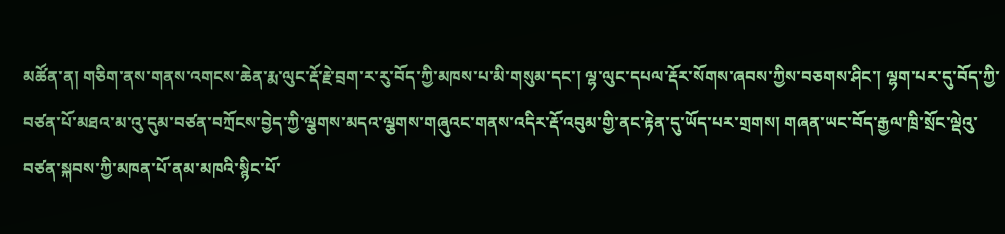མཚོན་ན། གཅིག་ནས་གནས་འགངས་ཆེན་རྨ་ལུང་རྡོ་རྗེ་བྲག་ར་རུ་བོད་ཀྱི་མཁས་པ་མི་གསུམ་དང་། ལྷ་ལུང་དཔལ་རྡོར་སོགས་ཞབས་ཀྱིས་བཅགས་ཤིང་། ལྷག་པར་དུ་བོད་ཀྱི་བཙན་པོ་མཐའ་མ་འུ་དུམ་བཙན་བཀྲོངས་བྱེད་ཀྱི་ལྕགས་མདའ་ལྕགས་གཞུའང་གནས་འདིར་རྡོ་འབུམ་གྱི་ནང་རྟེན་དུ་ཡོད་པར་གྲགས། གཞན་ཡང་བོད་རྒྱལ་ཁྲི་སྲོང་ལྡེའུ་བཙན་སྐབས་ཀྱི་མཁན་པོ་ནམ་མཁའི་སྙིང་པོ་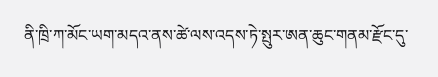ནི་ཁྲི་ཀ་མོང་ཡག་མདའ་ནས་ཚེ་ལས་འདས་ཏེ་སྤུར་ཨན་ཆུང་གནམ་རྫོང་དུ་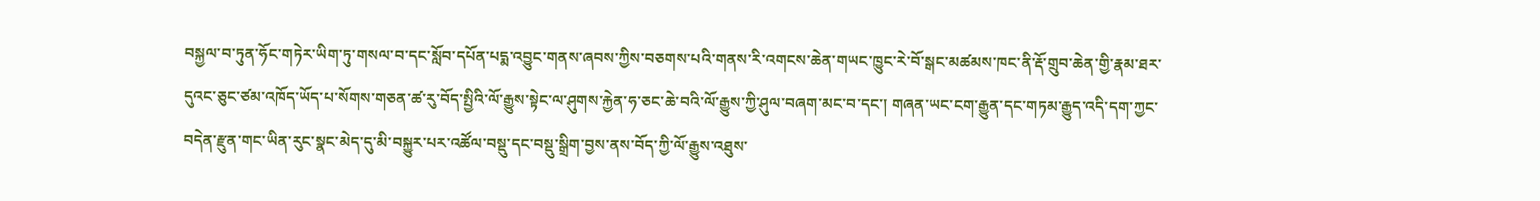བསྐྱལ་བ་ཏུན་ཧོང་གཏེར་ཡིག་ཏུ་གསལ་བ་དང་སློབ་དཔོན་པདྨ་འབྱུང་གནས་ཞབས་ཀྱིས་བཅགས་པའི་གནས་རི་འགངས་ཆེན་གཡང་ཁྱུང་རེ་བོ་སྒང་མཚམས་ཁང་ནི་རྡོ་གྲུབ་ཆེན་གྱི་རྣམ་ཐར་དུའང་ཅུང་ཙམ་འཁོད་ཡོད་པ་སོགས་གཅན་ཚ་རུ་བོད་སྤྱིའི་ལོ་རྒྱུས་སྟེང་ལ་ཤུགས་རྐྱེན་ཧ་ཅང་ཆེ་བའི་ལོ་རྒྱུས་ཀྱི་ཤུལ་བཞག་མང་བ་དང་། གཞན་ཡང་ངག་རྒྱུན་དང་གཏམ་རྒྱུད་འདི་དག་ཀྱང་བདེན་རྫུན་གང་ཡིན་རུང་སྣང་མེད་དུ་མི་བསྐྱུར་པར་འཚོལ་བསྡུ་དང་བསྡུ་སྒྲིག་བྱས་ནས་བོད་ཀྱི་ལོ་རྒྱུས་འཐུས་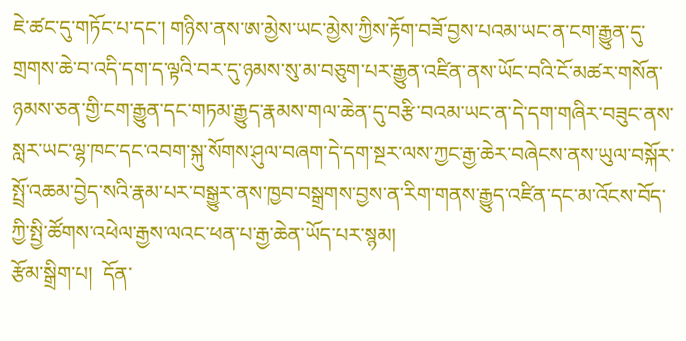ཇེ་ཚང་དུ་གཏོང་པ་དང་། གཉིས་ནས་ཨ་མྱེས་ཡང་མྱེས་ཀྱིས་རྟོག་བཟོ་བྱས་པའམ་ཡང་ན་ངག་རྒྱུན་དུ་གྲགས་ཆེ་བ་འདི་དག་ད་ལྟའི་བར་དུ་ཉམས་སུ་མ་བཅུག་པར་རྒྱུན་འཛིན་ནས་ཡོང་བའི་ངོ་མཚར་གསོན་ཉམས་ཅན་གྱི་ངག་རྒྱུན་དང་གཏམ་རྒྱུད་རྣམས་གལ་ཆེན་དུ་བརྩི་བའམ་ཡང་ན་དེ་དག་གཞིར་བཟུང་ནས་སླར་ཡང་ལྷ་ཁང་དང་འབག་སྐུ་སོགས་ཤུལ་བཞག་དེ་དག་སྔར་ལས་ཀྱང་རྒྱ་ཆེར་བཞེངས་ནས་ཡུལ་བསྐོར་སྤྲོ་འཆམ་བྱེད་སའི་རྣམ་པར་བསྒྱུར་ནས་ཁྱབ་བསྒྲགས་བྱས་ན་རིག་གནས་རྒྱུད་འཛིན་དང་མ་འོངས་བོད་ཀྱི་སྤྱི་ཚོགས་འཕེལ་རྒྱས་ལའང་ཕན་པ་རྒྱ་ཆེན་ཡོད་པར་སྙམ།
རྩོམ་སྒྲིག་པ།  དོན་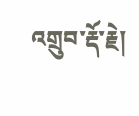འགྲུབ་རྡོ་རྗེ།